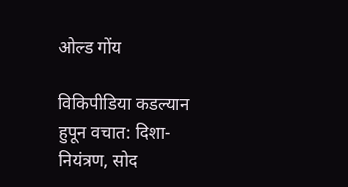ओल्ड गोंय

विकिपीडिया कडल्यान
हुपून वचात: दिशा-नियंत्रण, सोद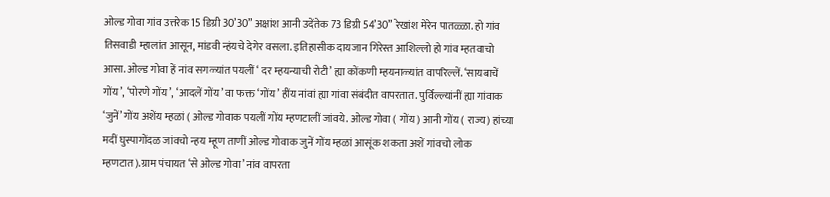ओल्ड गोवा गांव उत्तरेक 15 डिग्री 30’30” अक्षांश आनी उदेंतेक 73 डिग्री 54’30” रेखांश मेरेन पातळ्ळा. हो गांव तिसवाडी म्हालांत आसून, मांडवी न्हंयचे देगेर वसला. इतिहासीक दायजान गिरेस्त आशिल्लो हो गांव म्हतवाचो आसा. ओल्ड गोवा हें नांव सगळ्यांत पयलीं ‘ दर म्हयन्याची रोटी’ ह्या कोंकणी म्हयनाळ्यांत वापरिल्लें. ‘सायबाचें गोंय’, ‘पोरणे गोंय’, ‘आदलें गोंय’ वा फक्त ‘गोंय’ हींय नांवां ह्या गांवा संबंदीत वापरतात. पुर्विल्ल्यांनीं ह्या गांवाक ‘जुनें’ गोंय अशेंय म्हळां ( ओल्ड गोवाक पयलीं गोंय म्हणटालीं जांवये. ओल्ड गोवा ( गोंय) आनी गोंय ( राज्य) हांच्या मदीं घुस्पागोंदळ जांवचो न्हय म्हूण ताणीं ओल्ड गोवाक जुनें गोंय म्हळां आसूंक शकता अशें गांवचो लोक म्हणटात).ग्राम पंचायत ‘से ओल्ड गोवा’ नांव वापरता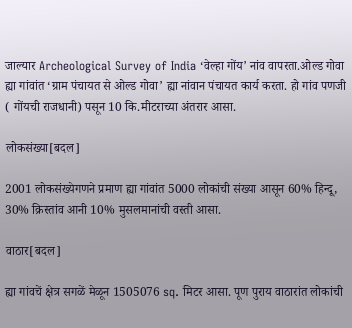जाल्यार Archeological Survey of India ‘वेल्हा गोंय’ नांव वापरता.ओल्ड गोवा ह्या गांवांत ‘ग्राम पंचायत से ओल्ड गोवा’ ह्या नांवान पंचायत कार्य करता. हो गांव पणजी ( गोंयची राजधानी) पसून 10 कि.मीटराच्या अंतरार आसा.

लोकसंख्या[बदल]

2001 लोकसंख्येगणने प्रमाण ह्या गांवांत 5000 लोकांची संख्या आसून 60% हिन्दू, 30% क्रिस्तांव आनी 10% मुसलमानांची वस्ती आसा.

वाठार[बदल]

ह्या गांवचें क्षेत्र सगळें मेळून 1505076 sq. मिटर आसा. पूण पुराय वाठारांत लोकांची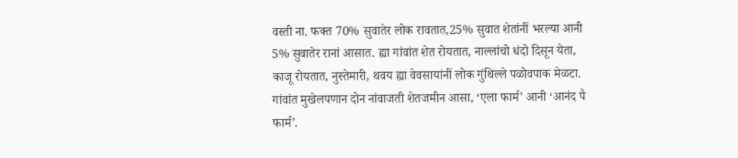वस्ती ना. फक्त 70% सुवातेर लोक रावतात,25% सुवात शेतांनीं भरल्या आनी 5% सुवातेर रानां आसात. ह्या गांवांत शेत रोयतात, नाल्लांचो धंदो दिसून येता, काजू रोयतात, नुस्तेमारी, थवय ह्या वेवसायांनीं लोक गुंथिल्ले पळोवपाक मेळटा. गांवांत मुखेलपणान दोन नांवाजती शेतजमीन आसा, ‘एला फार्म’ आनी ‘आनंद पै फार्म’.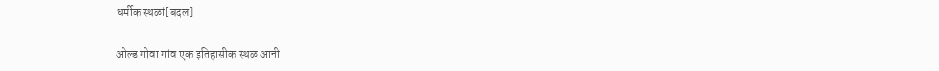धर्मीक स्थळां[बदल]

ओल्ड गोवा गांव एक इतिहासीक स्थळ आनी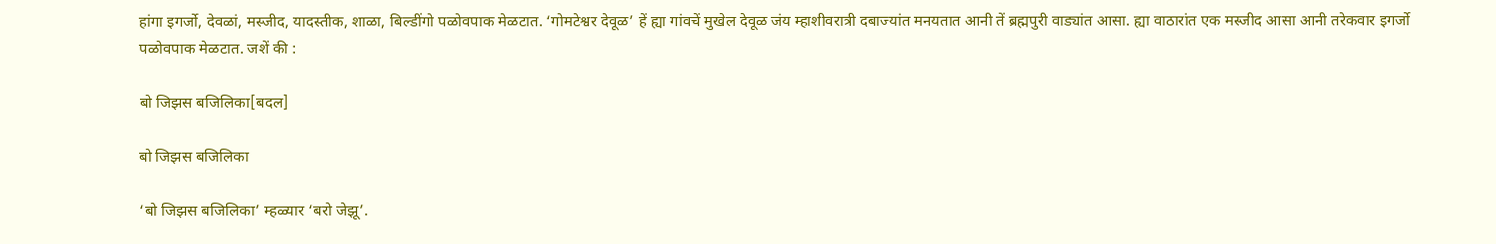हांगा इगर्जो, देवळां, मस्जीद, यादस्तीक, शाळा, बिल्डींगो पळोवपाक मेळटात. ‘गोमटेश्वर देवूळ’ हें ह्या गांवचें मुखेल देवूळ जंय म्हाशीवरात्री दबाज्यांत मनयतात आनी तें ब्रह्मपुरी वाड्यांत आसा. ह्या वाठारांत एक मस्जीद आसा आनी तरेकवार इगर्जो पळोवपाक मेळटात. जशें की :

बो जिझस बजिलिका[बदल]

बो जिझस बजिलिका

‘बो जिझस बजिलिका’ म्हळ्यार ‘बरो जेझू’.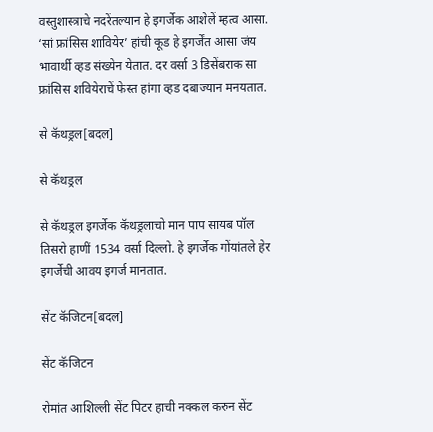वस्तुशास्त्राचे नदरेंतल्यान हे इगर्जेक आशेलें म्हत्व आसा. ‘सां फ्रांसिस शावियेर’ हांची कूड हे इगर्जेंत आसा जंय भावार्थी व्हड संख्येन येतात. दर वर्सा 3 डिसेंबराक सा फ्रांसिस शवियेराचें फेस्त हांगा व्हड दबाज्यान मनयतात.

से कॅथड्रल[बदल]

से कॅथड्रल

से कॅथड्रल इगर्जेक कॅथड्रलाचो मान पाप सायब पॉल तिसरो हाणीं 1534 वर्सा दिल्लो. हे इगर्जेक गोंयांतले हेर इगर्जेची आवय इगर्ज मानतात.

सेंट कॅजिटन[बदल]

सेंट कॅजिटन

रोमांत आशिल्ली सेंट पिटर हाची नक्कल करुन सेंट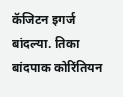कॅजिटन इगर्ज बांदल्या. तिका बांदपाक कोरिंतियन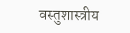वस्तुशास्त्रीय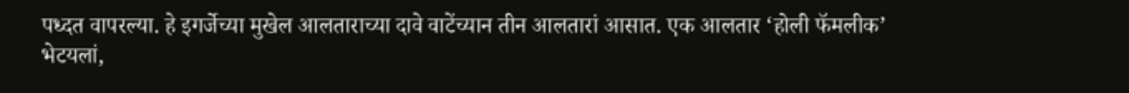पध्दत वापरल्या. हे इगर्जेच्या मुखेल आलताराच्या दावे वाटेंच्यान तीन आलतारां आसात. एक आलतार ‘होली फॅमलीक’ भेटयलां,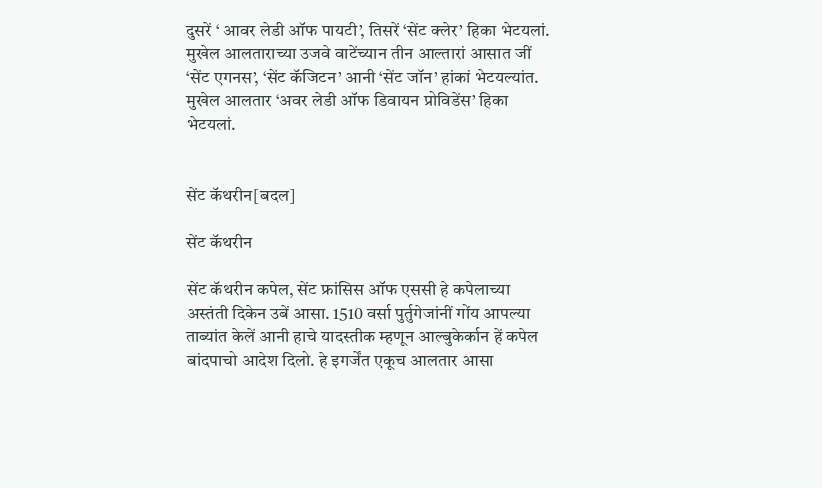दुसरें ‘ आवर लेडी ऑफ पायटी’, तिसरें ‘सेंट क्लेर’ हिका भेटयलां. मुखेल आलताराच्या उजवे वाटेंच्यान तीन आल्तारां आसात जीं ‘सेंट एगनस’, ‘सेंट कॅजिटन’ आनी ‘सेंट जॉन’ हांकां भेटयल्यांत. मुखेल आलतार ‘अवर लेडी ऑफ डिवायन प्रोविडेंस’ हिका भेटयलां.


सेंट कॅथरीन[बदल]

सेंट कॅथरीन

सेंट कॅथरीन कपेल, सेंट फ्रांसिस ऑफ एससी हे कपेलाच्या अस्तंती दिकेन उबें आसा. 1510 वर्सा पुर्तुगेजांनीं गोंय आपल्या ताब्यांत केलें आनी हाचे यादस्तीक म्हणून आल्बुकेर्कान हें कपेल बांदपाचो आदेश दिलो. हे इगर्जेंत एकूच आलतार आसा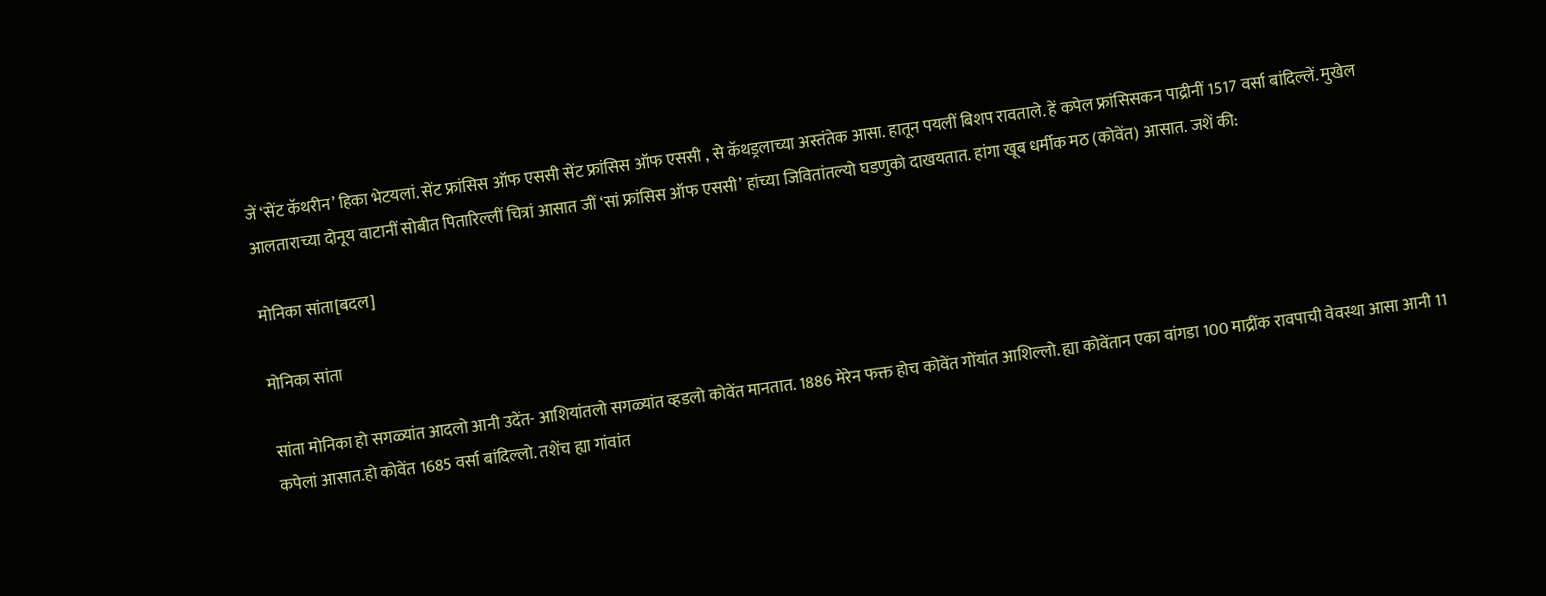जें ‘सेंट कॅथरीन’ हिका भेटयलां. सेंट फ्रांसिस ऑफ एससी सेंट फ्रांसिस ऑफ एससी , से कॅथड्रलाच्या अस्तंतेक आसा. हातून पयलीं बिशप रावताले. हें कपेल फ्रांसिसकन पाद्रीनीं 1517 वर्सा बांदिल्लें. मुखेल आलताराच्या दोनूय वाटानीं सोबीत पितारिल्लीं चित्रां आसात जीं ‘सां फ्रांसिस ऑफ एससी’ हांच्या जिवितांतल्यो घडणुको दाखयतात. हांगा खूब धर्मीक मठ (कोवेंत) आसात. जशें की:

मोनिका सांता[बदल]

मोनिका सांता

सांता मोनिका हो सगळ्यांत आदलो आनी उदेंत- आशियांतलो सगळ्यांत व्हडलो कोवेंत मानतात. 1886 मेरेन फक्त होच कोवेंत गोंयांत आशिल्लो. ह्या कोवेंतान एका वांगडा 100 माद्रींक रावपाची वेवस्था आसा आनी 11 कपेलां आसात.हो कोवेंत 1685 वर्सा बांदिल्लो. तशेंच ह्या गांवांत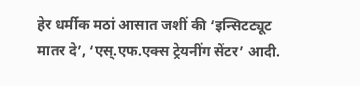हेर धर्मीक मठां आसात जशीं की ‘इन्सिटट्यूट मातर दे’, ‘एस्.एफ.एक्स ट्रेयनींग सेंटर’ आदी.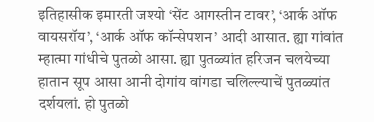इतिहासीक इमारती जश्यो ‘सेंट आगस्तीन टावर’, ‘आर्क ऑफ वायसरॉय’, ‘आर्क ऑफ कॉन्सेपशन’ आदी आसात. ह्या गांवांत म्हात्मा गांधीचे पुतळो आसा. ह्या पुतळ्यांत हरिजन चलयेच्या हातान सूप आसा आनी दोगांय वांगडा चलिल्ल्याचें पुतळ्यांत दर्शयलां. हो पुतळो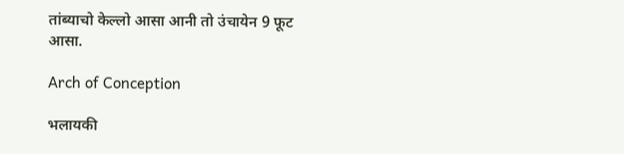तांब्याचो केल्लो आसा आनी तो उंचायेन 9 फूट आसा.

Arch of Conception

भलायकी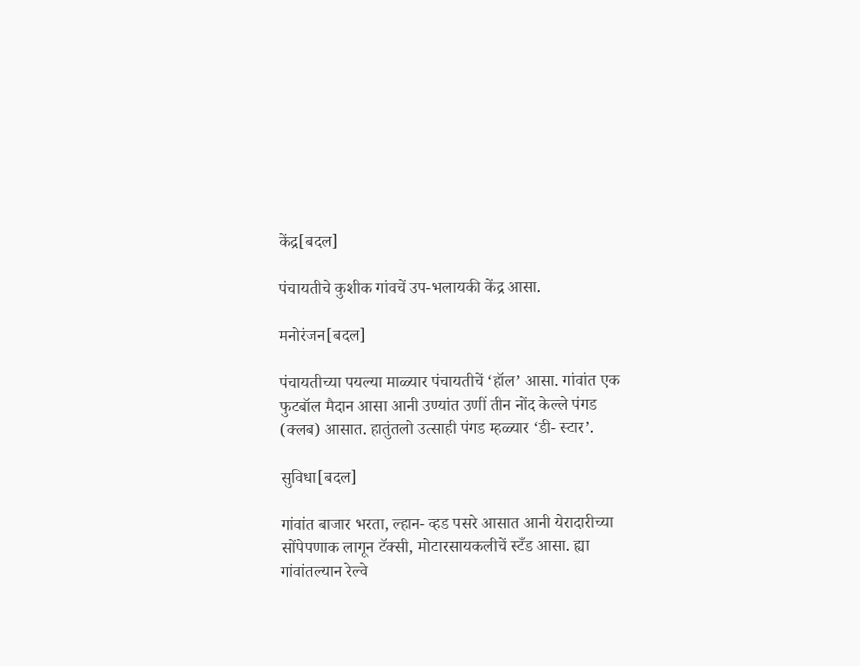केंद्र[बदल]

पंचायतीचे कुशीक गांवचें उप-भलायकी केंद्र आसा.

मनोरंजन[बदल]

पंचायतीच्या पयल्या माळ्यार पंचायतीचें ‘हॉल’ आसा. गांवांत एक फुटबॉल मैदान आसा आनी उण्यांत उणीं तीन नोंद केल्ले पंगड (क्लब) आसात. हातुंतलो उत्साही पंगड म्हळ्यार ‘डी- स्टार’.

सुविधा[बदल]

गांवांत बाजार भरता, ल्हान- व्हड पसरे आसात आनी येरादारीच्या सोंपेपणाक लागून टॅक्सी, मोटारसायकलीचें स्टँड आसा. ह्या गांवांतल्यान रेल्वे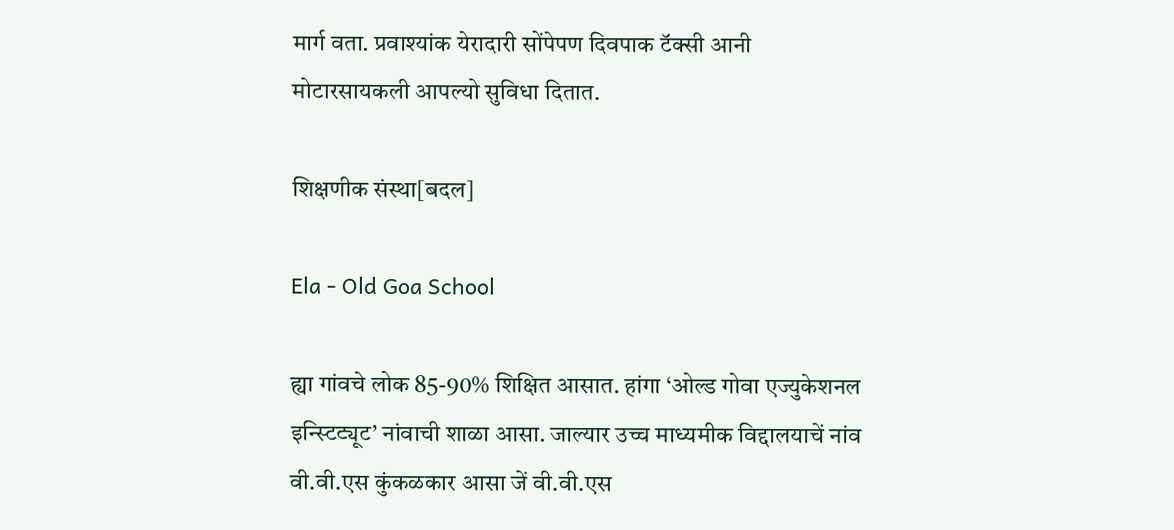मार्ग वता. प्रवाश्यांक येरादारी सोंपेपण दिवपाक टॅक्सी आनी मोटारसायकली आपल्यो सुविधा दितात.

शिक्षणीक संस्था[बदल]

Ela - Old Goa School

ह्या गांवचे लोक 85-90% शिक्षित आसात. हांगा ‘ओल्ड गोवा एज्युकेशनल इन्स्टिट्यूट’ नांवाची शाळा आसा. जाल्यार उच्च माध्यमीक विद्दालयाचें नांव वी.वी.एस कुंकळकार आसा जें वी.वी.एस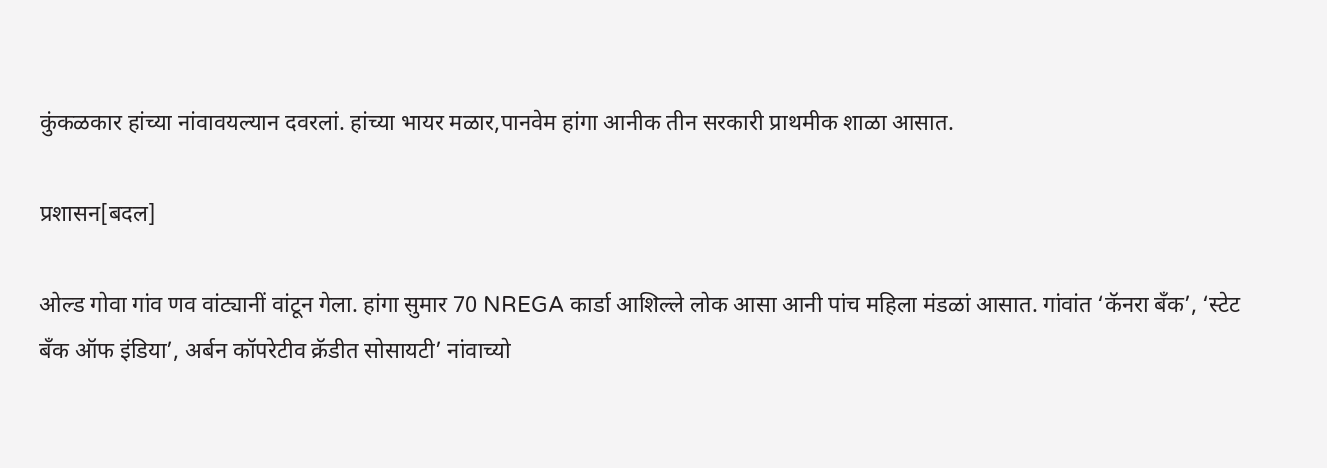कुंकळकार हांच्या नांवावयल्यान दवरलां. हांच्या भायर मळार,पानवेम हांगा आनीक तीन सरकारी प्राथमीक शाळा आसात.

प्रशासन[बदल]

ओल्ड गोवा गांव णव वांट्यानीं वांटून गेला. हांगा सुमार 70 NREGA कार्डा आशिल्ले लोक आसा आनी पांच महिला मंडळां आसात. गांवांत ‘कॅनरा बँक’, ‘स्टेट बँक ऑफ इंडिया’, अर्बन कॉपरेटीव क्रॅडीत सोसायटी’ नांवाच्यो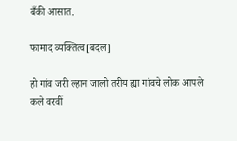बँकी आसात.

फामाद व्यक्तित्व[बदल]

हो गांव जरी ल्हान जालो तरीय ह्या गांवचे लोक आपले कले वरवीं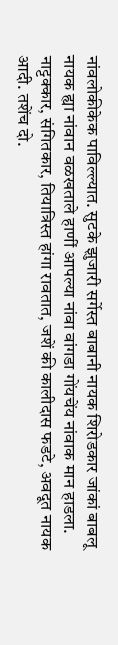नांवलोकीकेक पाविल्ल्यात. सुटके झुजारी सर्गेस्त बाबानी नायक शिरोडकार जांकां बाबलू नायक ह्या नांवान वळखताले हाणीं आपल्या नांवा वांगडा गोंयचेंय नांवाक मान हाडला. नाट्टक्कार, संगितकार, तियात्रिस्त हांगा रावतात, जशें की कालीदास फडटे, अवदूत नायक आदी. तशेंच दो.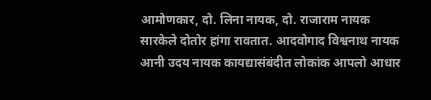आमोणकार, दो. लिना नायक, दो. राजाराम नायक सारकेले दोतोर हांगा रावतात. आदवोगाद विश्वनाथ नायक आनी उदय नायक कायद्यासंबंदीत लोकांक आपलो आधार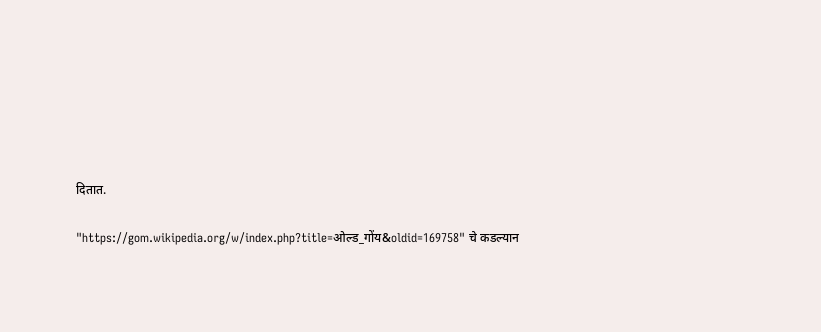दितात.

"https://gom.wikipedia.org/w/index.php?title=ओल्ड_गोंय&oldid=169758" चे कडल्यान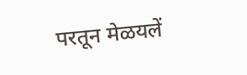परतून मेळयलें